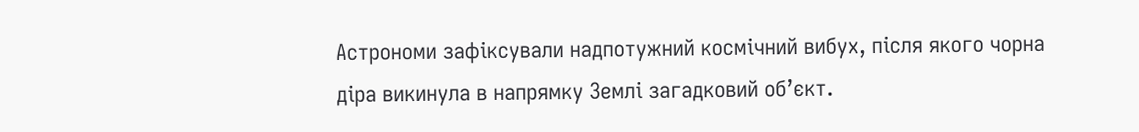Астрономи зафіксували надпотужний космічний вибух, після якого чорна діра викинула в напрямку Землі загадковий об’єкт.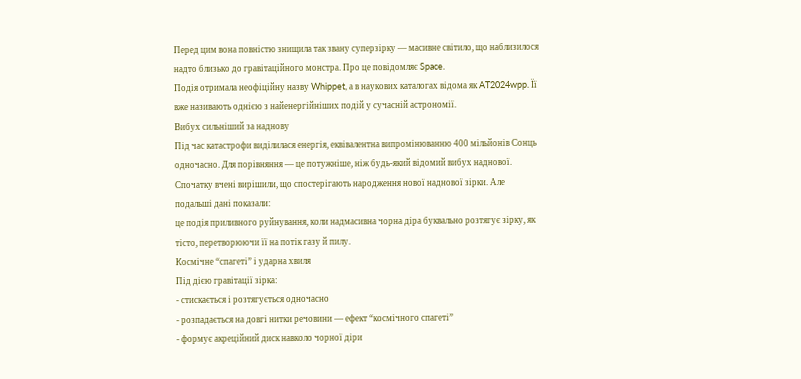Перед цим вона повністю знищила так звану суперзірку — масивне світило, що наблизилося надто близько до гравітаційного монстра. Про це повідомляє Space.
Подія отримала неофіційну назву Whippet, а в наукових каталогах відома як AT2024wpp. Її вже називають однією з найенергійніших подій у сучасній астрономії.
Вибух сильніший за наднову
Під час катастрофи виділилася енергія, еквівалентна випромінюванню 400 мільйонів Сонць одночасно. Для порівняння — це потужніше, ніж будь-який відомий вибух наднової.
Спочатку вчені вирішили, що спостерігають народження нової наднової зірки. Але подальші дані показали:
це подія приливного руйнування, коли надмасивна чорна діра буквально розтягує зірку, як тісто, перетворюючи її на потік газу й пилу.
Космічне “спагеті” і ударна хвиля
Під дією гравітації зірка:
- стискається і розтягується одночасно
- розпадається на довгі нитки речовини — ефект “космічного спагеті”
- формує акреційний диск навколо чорної діри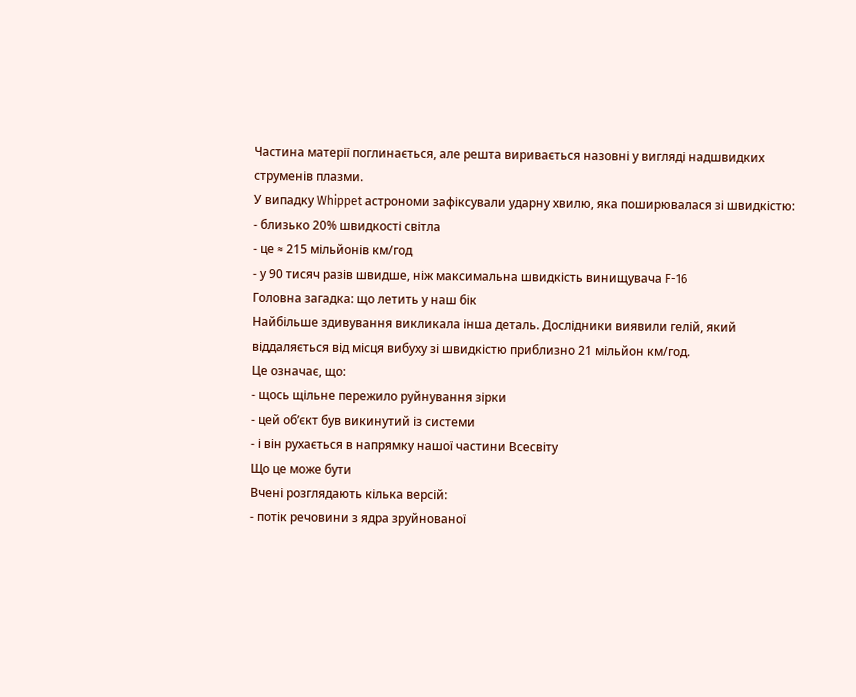Частина матерії поглинається, але решта виривається назовні у вигляді надшвидких струменів плазми.
У випадку Whippet астрономи зафіксували ударну хвилю, яка поширювалася зі швидкістю:
- близько 20% швидкості світла
- це ≈ 215 мільйонів км/год
- у 90 тисяч разів швидше, ніж максимальна швидкість винищувача F-16
Головна загадка: що летить у наш бік
Найбільше здивування викликала інша деталь. Дослідники виявили гелій, який віддаляється від місця вибуху зі швидкістю приблизно 21 мільйон км/год.
Це означає, що:
- щось щільне пережило руйнування зірки
- цей об’єкт був викинутий із системи
- і він рухається в напрямку нашої частини Всесвіту
Що це може бути
Вчені розглядають кілька версій:
- потік речовини з ядра зруйнованої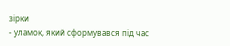зірки
- уламок, який сформувався під час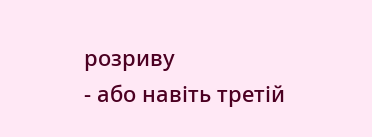розриву
- або навіть третій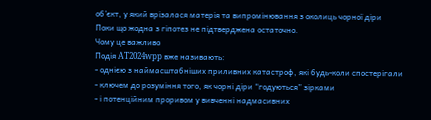об’єкт, у який врізалася матерія та випромінювання з околиць чорної діри
Поки що жодна з гіпотез не підтверджена остаточно.
Чому це важливо
Подія AT2024wpp вже називають:
- однією з наймасштабніших приливних катастроф, які будь-коли спостерігали
- ключем до розуміння того, як чорні діри “годуються” зірками
- і потенційним проривом у вивченні надмасивних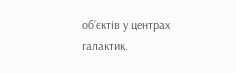об’єктів у центрах галактик.